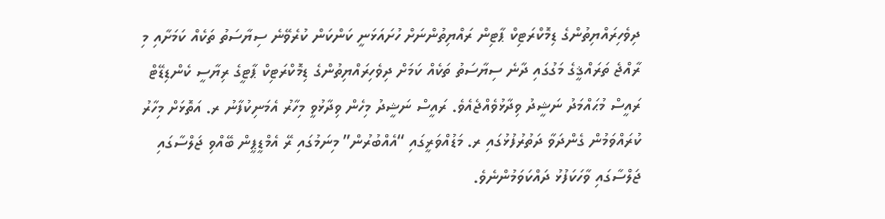ދިވެހިރައްޔިތުންގެ ޑިމޮކްރަޓިކް ޕާޓިން ރައްޔިތުންނަށް ހުށައަޅަނީ ކަންކަން ކުރެވޭނެ ސިޔާސަތު ތަކެއް ކަމަށާއި މި ރާއްޖެ ތަރައްޤީގެ މަގުގައި ދާނެ ސިޔާސަތު ތަކެއް ކަމަށް ދިވެހިރައްޔިތުންގެ ޑިމޮކްރަޓިކް ޕާޓީގެ ރިޔާސީ ކެންޑިޑޭޓް ރައީސް މުޙައްމަދު ނަޝީދު ވިދާޅުވެއްޖެއެވެ. ރައީސް ނަޝީދު މިހެން ވިދާޅުވީ މިހާރު އެމަނިކުފާނު ރ. އަތޮޅަށް މިހާރު ކުރައްވަމުން ގެންދަވާ ދަތުރުފުޅުގައި ރ. މަޑުއްވަރީގައި “އެއްބުރުން” މިނަމުގައި ރޭ އެމްޑީޕީން ބޭއްވި ޖަލްސާގައި ޖަލްސާގައި ވާހަކަފުޅު ދައްކަވަމުންނެވެ.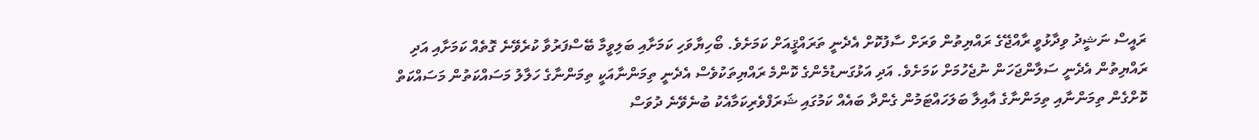ރައީސް ނަޝީދު ވިދާޅުވީ ރާއްޖޭގެ ރައްޔިތުން ވަރަށް ސާފުކޮށް އެދެނީ ތަރައްޤީއަށް ކަމަށެވެ. ބޯހިޔާވަހި ކަމަށާއި ބަލިވީމާ ބޭސްފަރުވާ ކުރެވޭނެ ގޮތެއް ކަމަށާއި އަދި ރައްޔިތުން އެދެނީ ސަލާންޖަހަން ނުޖެހުމަށް ކަމަށެވެ. އަދި އަޅުގަނޑުމެންގެ ކޮންމެ ރައްޔިތަކުވެސް އެދެނީ ތިމަންނާއަކީ ތިމަންނާގެ ހަލާލު މަސައްކަތުން މަސައްކަތް ކޮށްގެން ތިމަންނާއި ތިމަންނާގެ އާއިލާ ބަލަހައްޓަމުން ގެންދާ ބައެއް ކަމުގައި ޝަރަފްވެރިކަމާއެކު ބުނެވޭނެ ދުވަސް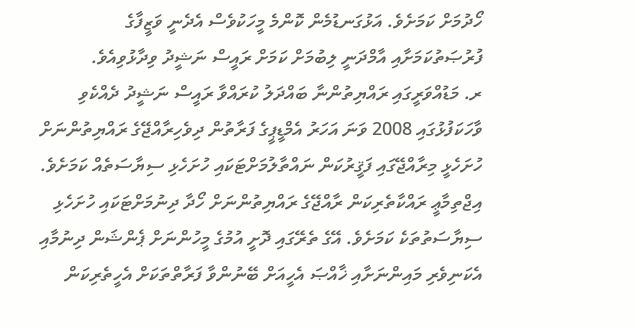ހޯދުމަށް ކަމަށެވެ. އަޅުގަނޑުމެން ކޮންމެ މީހަކުވެސް އެދެނީ ވަޒީފާގެ ފުރުޞަތުކަމަށާއި އާމްދަނީ ލިބުމަށް ކަމަށް ރައީސް ނަޝީދު ވިދާޅުވިއެވެ.
ރ. މަޑުއްވަރީގައި ރައްޔިތުންނާ ބައްދަލު ކުރައްވާ ރައީސް ނަޝީދު ދެއްކެވި ވާހަކަފުޅުގައި 2008 ވަނަ އަހަރު އެމްޑީޕީގެ ފަރާތުން ދިވެހިރާއްޖޭގެ ރައްޔިތުންނަށް ހުށަހެޅީ މިރާއްޖޭގައި ފަޤީރުކަން ނައްތާލުމަށްޓަކައި ހުށަހެޅި ސިޔާސަތެއް ކަމަށެވެ. އިޖްތިމާޢީ ރައްކާތެރިކަން ރާއްޖޭގެ ރައްޔިތުންނަށް ހޯދާ ދިނުމަށްޓަކައި ހުށަހެޅި ސިޔާސަތުތަކެ ކަމަށެވެ. އޭގެ ތެރޭގައި ދޮށީ އުމުގެ މީހުންނަށް ޕެންޝަން ދިނުމާއި އެކަނިވެރި މައިންނަށާއި ޚާއްޞަ އެހީއަށް ބޭނުންވާ ފަރާތްތަކަށް އެހީތެރިކަން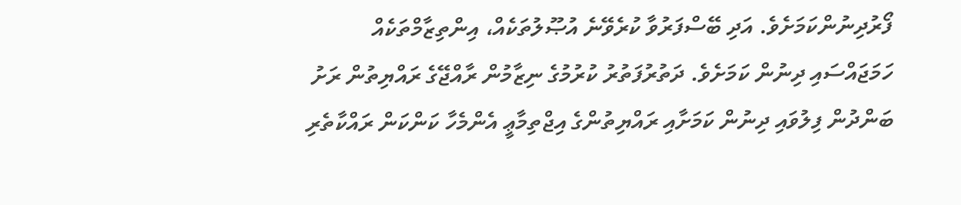ފޯރުދިނުންކަމަށެވެ. އަދި ބޭސްފަރުވާ ކުރެވޭނެ އުޞޫލުތަކެއް، އިންތިޒާމްތަކެއް ހަމަޖައްސައި ދިނުން ކަމަށެވެ. ދަތުރުފަތުރު ކުރުމުގެ ނިޒާމުން ރާއްޖޭގެ ރައްޔިތުން ރަށު ބަންދުން ފިލުވައި ދިނުން ކަމަށާއި ރައްޔިތުންގެ އިޖްތިމާޢީ އެންމެހާ ކަންކަން ރައްކާތެރި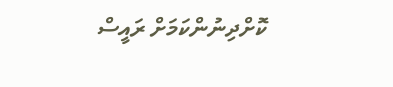ކޮށްދިނުންކަމަށް ރައީސް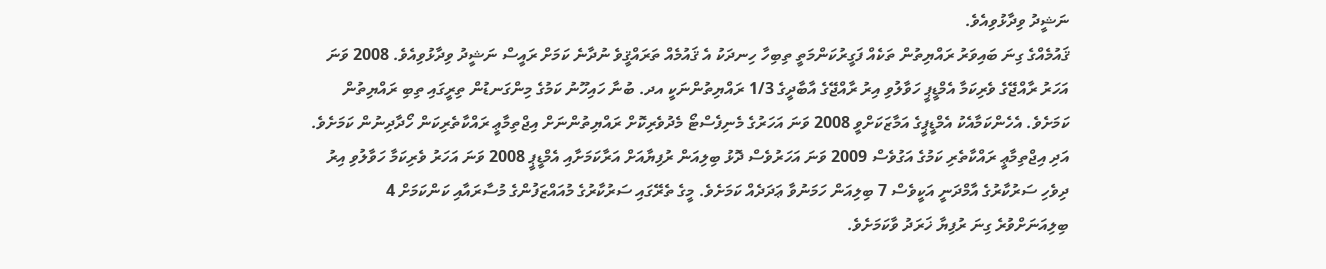ނަޝީދު ވިދާޅުވިއެވެ.
ޤައުމެއްގެ ގިނަ ބައިވަރު ރައްޔިތުން ތަކެއް ފަގީރުކަންމަތީ ތިބިހާ ހިނދަކު އެ ޤައުމެއް ތަރައްޤީވެ ނުދާނެ ކަމަށް ރައީސް ނަޝީދު ވިދާޅުވިއެވެ. 2008 ވަނަ އަހަރު ރާއްޖޭގެ ވެރިކަމާ އެމްޑީޕީ ހަވާލުވި އިރު ރާއްޖޭގެ އާބާދީގެ 1/3 ރައްޔިތުންނަކީ އދ. ބުނާ ހައިހޫނު ކަމުގެ މިންގަނޑުން ތިރީގައި ތިބި ރައްޔިތުން ކަމަށެވެ. އެހެންކަމާއެކު އެމްޑީޕީގެ އަމާޒަކަށްވީ 2008 ވަނަ އަހަރުގެ މެނިފެސްޓޯ މެދުވެރިކޮށް ރައްޔިތުންނަށް އިޖްތިމާޢީ ރައްކާތެރިކަން ހޯދާދިނުން ކަމަށެވެ. އަދި އިޖްތިމާޢީ ރައްކާތެރި ކަމުގެ އަގުވެސް 2009 ވަނަ އަހަރުވެސް ދޮޅު ބިލިއަން ރުފިޔާއަށް އަރާކަމަށާއި އެމްޑީޕީ 2008 ވަނަ އަހަރު ވެރިކަމާ ހަވާލުވި އިރު ދިވެހި ސަރުކާރުގެ އާމްދަނީ އަކީވެސް 7 ބިލިއަން ހަމަނުވާ ޢަދަދެއް ކަމަށެވެ. މީގެ ތެރޭގައި ސަރުކާރުގެ މުއައްޒަފުންގެ މުސާރައާއި ކަންކަމަށް 4 ބިލިއަނަށްވުރެ ގިނަ ރުފިޔާ ޚަރަދު ވާކަމަށެވެ.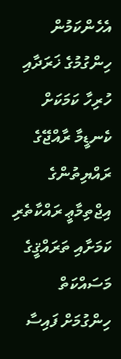އެހެންކަމުން ހިންގުމުގެ ޚަރަދާއި ހުރިހާ ކަމަކަށް ކެނޑީމާ ރާއްޖޭގެ ރައްޔިތުންގެ އިޖްތިމާޢީ ރައްކާތެރި ކަމަށާއި ތަރައްޤީގެ މަސައްކަތް ހިންގުމަށް ފައިސާ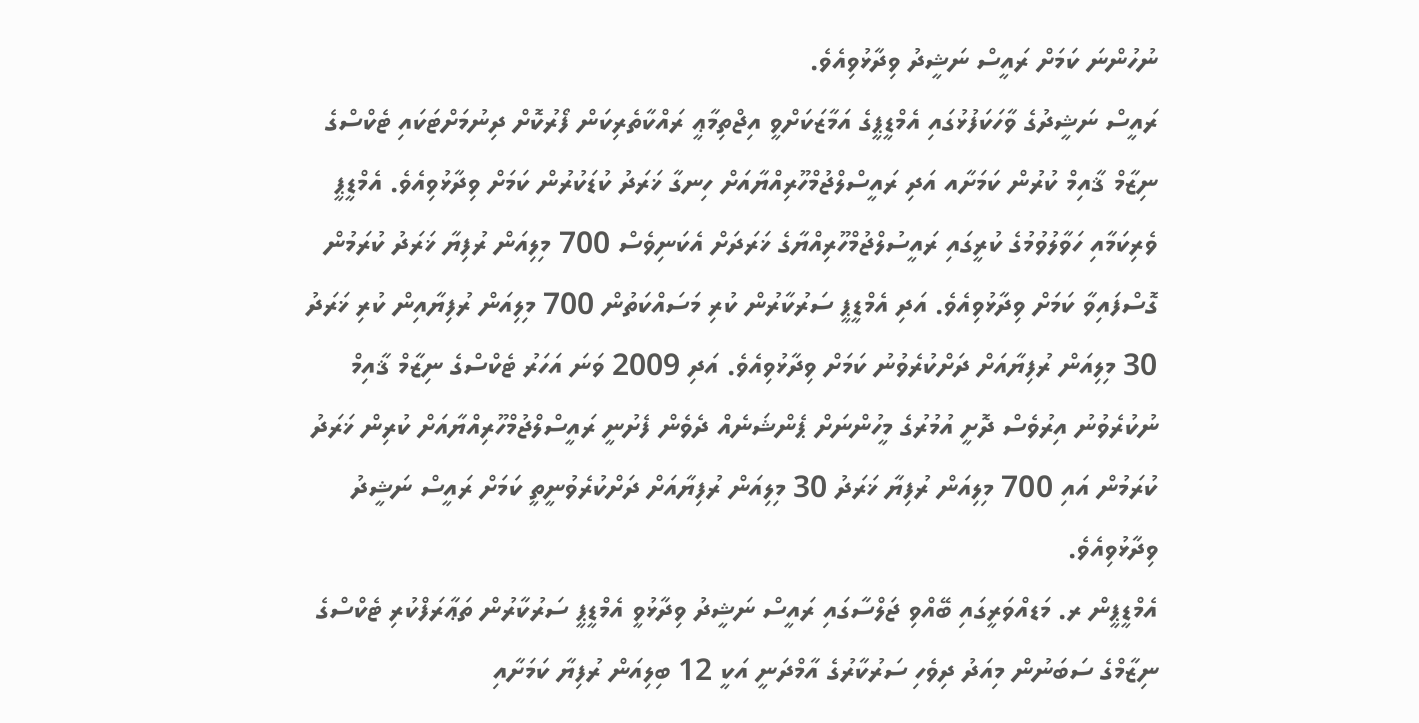ނުހުންނަ ކަމަށް ރައީސް ނަޝީދު ވިދާޅުވިއެވެ.
ރައީސް ނަޝީދުގެ ވާހަކަފުޅުގައި އެމްޑީޕީގެ އަމާޒަކަށްވީ އިޖްތިމާޢީ ރައްކާތެރިކަން ފޯރުކޮށް ދިނުމަށްޓަކައި ޓެކްސްގެ ނިޒާމް ޤާއިމް ކުރުން ކަމަށާއ އަދި ރައީސްލްޖުމްހޫރިއްޔާއަށް ހިނގާ ޚަރަދު ކުޑަކުރުން ކަމަށް ވިދާޅުވިއެވެ. އެމްޑީޕީ ވެރިކަމާއި ހަވާލުވުމުގެ ކުރީގައި ރައީސުލްޖުމްހޫރިއްޔާގެ ޚަރަދަށް އެކަނިވެސް 700 މިލިއަން ރުފިޔާ ޚަރަދު ކުރަމުން ގޮސްފައިވާ ކަމަށް ވިދާޅުވިއެވެ. އަދި އެމްޑީޕީ ސަރުކާރުން ކުރި މަސައްކަތުން 700 މިލިއަން ރުފިޔާއިން ކުރި ޚަރަދު 30 މިލިއަން ރުފިޔާއަށް ދަށްކުރެވުނު ކަމަށް ވިދާޅުވިއެވެ. އަދި 2009 ވަނަ އަހަރު ޓެކްސްގެ ނިޒާމް ޤާއިމް ނުކުރެވުނު އިރުވެސް ދޮށީ އުމުރުގެ މީހުންނަށް ޕެންޝަނެއް ދެވެން ފެށުނީ ރައީސްލްޖުމްހޫރިއްޔާއަށް ކުރިން ޚަރަދު ކުރަމުން އައި 700 މިލިއަން ރުފިޔާ ޚަރަދު 30 މިލިއަން ރުފިޔާއަށް ދަށްކުރެވުނީތީ ކަމަށް ރައީސް ނަޝީދު ވިދާޅުވިއެވެ.
އެމްޑީޕީން ރ. މަޑއްވަރީގައި ބޭއްވި ޖަލްސާގައި ރައީސް ނަޝީދު ވިދާޅުވީ އެމްޑީޕީ ސަރުކާރުން ތަޢާރަފްކުރި ޓެކްސްގެ ނިޒާމްގެ ސަބަނުން މިއަދު ދިވެހި ސަރުކާރުގެ އާމްދަނީ އަކީ 12 ބިލިއަން ރުފިޔާ ކަމަށާއި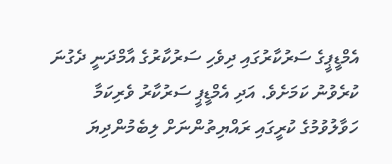އެމްޑީޕީގެ ސަރުކާރުގައި ދިވެހި ސަރުކާރުގެ އާމްދަނީ ދެގުނަ ކުރެވުނު ކަމަށެވެ. އަދި އެމްޑީޕީ ސަރުކާރު ވެރިކަމާ ހަވާލުވުމުގެ ކުރީގައި ރައްޔިތުންނަށް ލިބެމުންދިޔަ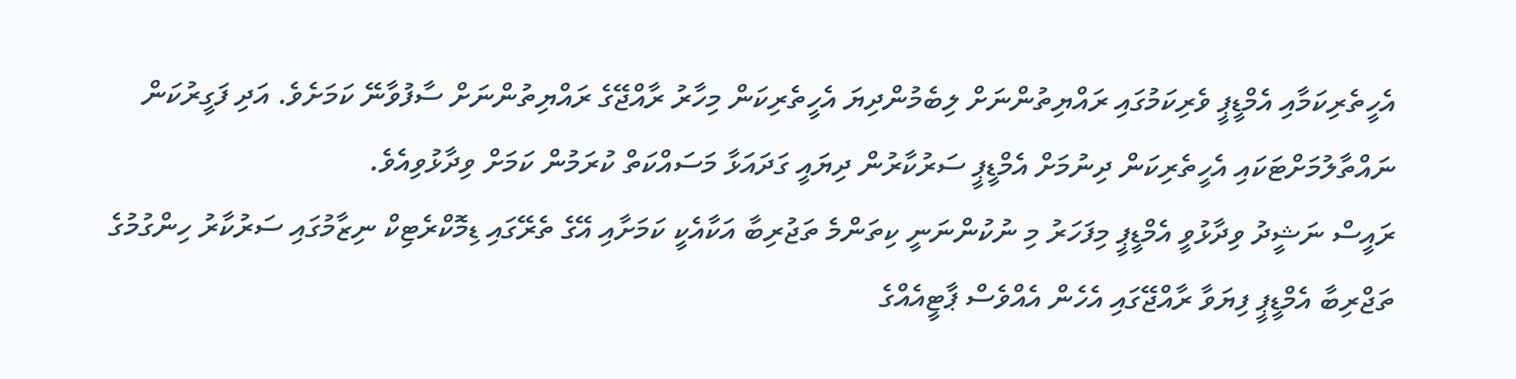އެހީތެރިކަމާއި އެމްޑީޕީ ވެރިކަމުގައި ރައްޔިތުންނަށް ލިބެމުންދިޔަ އެހީތެރިކަން މިހާރު ރާއްޖޭގެ ރައްޔިތުންނަށް ސާފުވާނޭ ކަމަށެވެ. އަދި ފަގީރުކަން ނައްތާލުމަށްޓަކައި އެހީތެރިކަން ދިނުމަށް އެމްޑީޕީ ސަރުކާރުން ދިޔައީ ގަދައަޅާ މަސައްކަތް ކުރަމުން ކަމަށް ވިދާޅުވިއެވެ.
ރައީސް ނަޝީދު ވިދާޅުވީ އެމްޑީޕީ މިފަހަރު މި ނުކުންނަނީ ކިތަންމެ ތަޖުރިބާ އަކާއެކީ ކަމަށާއި އޭގެ ތެރޭގައި ޑިމޮކްރެޓިކް ނިޒާމުގައި ސަރުކާރު ހިންގުމުގެ ތަޖްރިބާ އެމްޑީޕީ ފިޔަވާ ރާއްޖޭގައި އެހެން އެއްވެސް ޕާޓީއެއްގެ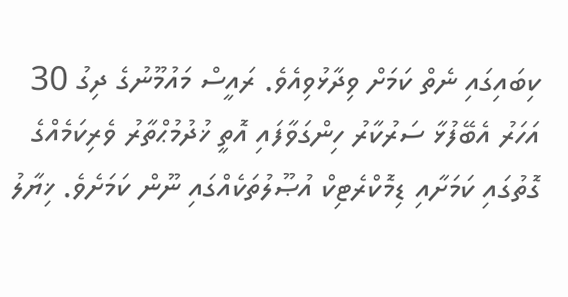ކިބައިގައި ނެތް ކަމަށް ވިދާޅުވިއެވެ. ރައީސް މައުމޫނުގެ ދިގު 30 އަހަރު އެބޭފުޅާ ސަރުކާރު ހިންގަވާފައި އޮތީ ޚުދުމުޙްތާރު ވެރިކަމެއްގެ ގޮތުގައި ކަމަށާއި ޑިމޮކްރެޓިކް އުޞޫލުތަކެއްގައި ނޫން ކަމަށެވެ. ޚިޔާލު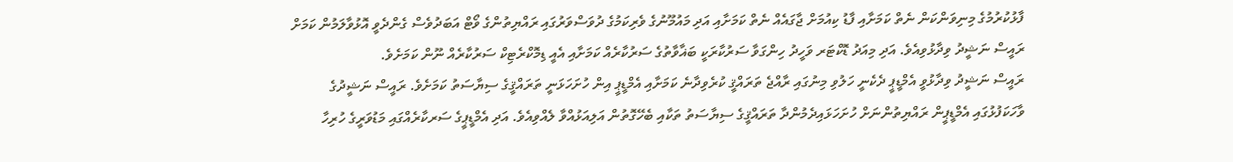ފާޅުކުރުމުގެ މިނިވަންކަން ނެތް ކަމަށާއި ފާޑު ކިއުމަށް ޖާގައެއް ނެތް ކަމަށާއި އަދި މައުމޫނުގެ ވެރިކަމުގެ ދުވަސްވަރުގައި ރައްޔިތުންގެ ވޯޓް އަބަދުވެސް ގެންދެވީ އޮޅުވާލަމުން ކަމަށް ރައީސް ނަޝީދު ވިދާޅުވިއެވެ. އަދި މިއަދު ޑޮކްޓަރ ވަހީދު ހިންގަވާ ސަރުކާރަކީ ބަޣާވާތުގެ ސަރުކާރެއް ކަމަށާއި އެއީ ޑިމޮކްރެޓިކް ސަރުކާރެއް ނޫން ކަމަށެވެ.
ރައީސް ނަޝީދު ވިދާޅުވީ އެމްޑީޕީ ދެކެނީ ހަލުވި މިނުގައި ރާއްޖެ ތަރައްޤީ ކުރެވިދާނެ ކަމަށާއި އެމްޑީޕީ އިން ހުށަހަޅަނީ ތަރައްޤީގެ ސިޔާސަތު ކަމަށެވެ. ރައީސް ނަޝީދުގެ ވާހަކަފުޅުގައި އެމްޑީޕީން ރައްޔިތުންނަށް ހުށަހަޅައިދެމުންދާ ތަރައްޤީގެ ސިޔާސަތު ތަކާއި ބެހޭގޮތުން އަލިއަޅުއްވާ ލެއްވިއެވެ. އަދި އެމްޑީޕީގެ ސަރކާރެއްގައި މަޑުވަރީގެ ހުރިހާ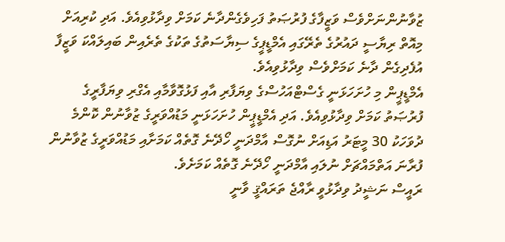ޒުވާނުންނަށްވެސް ވަޒީފާގެ ފުރުޞަތު ފަހިވެގެންދާނެ ކަމަށް ވިދާޅުވިއެވެ. އަދި ކުރިއަށް މިއޮތް ރިޔާސީ ދައުރުގެ ތެރޭގައި އެމްޑީޕީގެ ސިޔާސަތުގެ ތަކުގެ ތެރެއިން ބައިލައްކަ ވަޒީފާ އުފެދިގެން ދާނެ ކަމަށްވެސް ވިދާޅުވިއެވެ.
އެމްޑީޕީން މި ހުށަހަޅަނީ ގެސްޓްއަހުސްގެ ވިޔަފާރި އާއި ފަޅުގޮވާމާއި އެގްރި ވިޔަފާރީގެ ފުރުޞަތު ކަމަށް ވިދާޅުވިއެވެ. އަދި އެމްޑީޕީން ހުށަހަޅަނީ މަޑުއްވަރީގެ ޒުވާނުން ކޮންމެ ދުވަހަކު 30 މީޓަރު އަޑިއަށް ނުގޮސް އާމްދަނީ ހޯދޭނެ ގޮތެއް ކަމަށާއި މަޑުއްވަރީގެ ޒުވާނުން ފުރާނަ އަތްމައްޗަށް ނުލައި އާމްދަނީ ހޯދޭނެ ގޮތެއް ކަމަށެވެ.
ރައީސް ނަޝީދު ވިދާޅުވީ ރާއްޖެ ތަރައްޤީ ވާނީ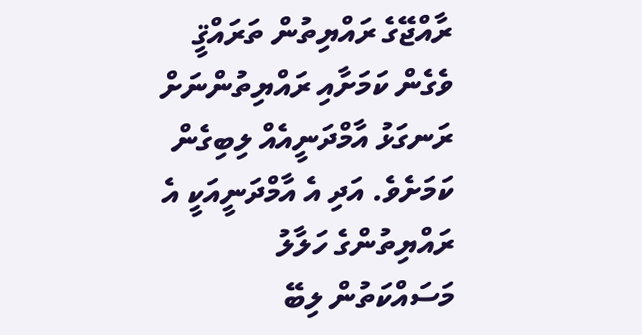ރާއްޖޭގެ ރައްޔިތުން ތަރައްޤީ ވެގެން ކަމަށާއި ރައްޔިތުންނަށް ރަނގަޅު އާމްދަނީއެއް ލިބިގެން ކަމަށެވެ. އަދި އެ އާމްދަނީއަކީ އެ ރައްޔިތުންގެ ހަލާލު މަސައްކަތުން ލިބޭ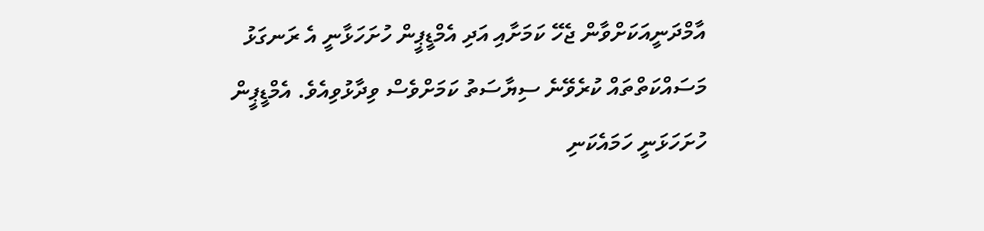އާމްދަނީއަކަށްވާން ޖެހޭ ކަމަށާއި އަދި އެމްޑީޕީން ހުށަހަޅާނީ އެ ރަނގަޅު މަސައްކަތްތައް ކުރެވޭނެ ސިޔާސަތު ކަމަށްވެސް ވިދާޅުވިއެވެ. އެމްޑީޕީން ހުށަހަޅަނީ ހަމައެކަނި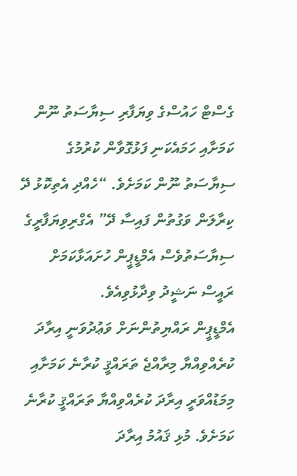ގެސްޓް ހައުސްގެ ވިޔަފާރި ސިޔާސަތު ނޫން ކަމަށާއި ހަމައެކަނި ފަޅުގޮވާން ކުރުމުގެ ސިޔާސަތު ނޫން ކަމަށެވެ. “ހެއްދި އެތިކޮޅު ދޭ ކިރާލަން ވަގުތުން ފައިސާ ދޭ” އެގްރިވިޔަފާރީގެ ސިޔާސަތުވެސް އެމްޑީޕީން ހުށައަޅާކަމަށް ރައީސް ނަޝީދު ވިދާޅުވިއެވެ.
އެމްޑީޕީން ރައްޔިތުންނަށް ވަޢުދުވަނީ އިރާދަ ކުރެއްވިއްޔާ މިރާއްޖެ ތަރައްޤީ ކުރާނެ ކަމަށާއި މިމަޑުއްވަރީ އިރާދަ ކުރެއްވިއްޔާ ތަރައްޤީ ކުރާނެ ކަމަށެވެ. މުޅި ޤައުމު އިރާދަ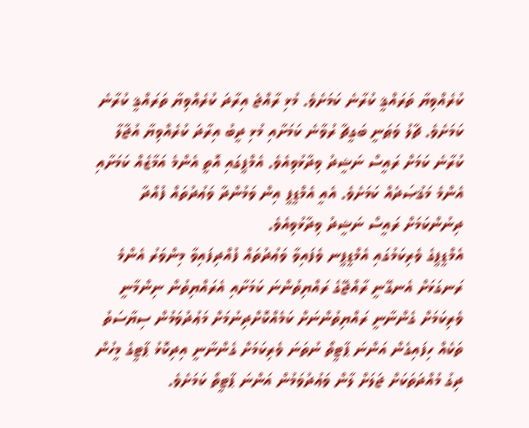ކުރެއްވިޔާ ތަރައްޤީ ކުރާނެ ކަމަށެވެ. މުޅި ރާއްޖެ އިރާދަ ކުރެއްވިޔާ ތަރައްޤީ ކުރާނެ ކަމަށެވެ. ޗާލު ވަޠަނީ ބަގީޗާ ރުވާނެ ކަމަށާއި މުޅި ދީބު އިރާދަ ކުރެއްވިޔާ އުޖާލާ ކުރާނެ ކަމަށް ރައީސް ނަޝީދު ވިދާޅުވިއެވެ. އެމްޕީގައި އޮތީ އެންމެ އަމާޒެއް ކަމަށާއި އެންމެ މަޤުޞަދެއް ކަމަށެވެ. އެއީ އެމްޑީޕީ އިން ވަމުންދާ ވަޢުދުތައް ފުއްދާ ދިނުންކަމަށް ރައީސް ނަޝީދު ވިދާޅުވިއެވެ.
އެމްޑީޕީގެ ވެރިކަމުގައި އެމްޑީޕީނ ވެފައިވާ ވަޢުދުތައް ފުއްދިފައިވާ މިންވަރު އެންމެ ރަނގަޅަށް އެނގޭނީ ރާއްޖޭގެ ރައްޔިތުންނަ ކަމަށާއި އެރައްޔިތުން ނިންމާނީ ވެރިކަމަށް ގެންނާނީ ރައްޔިތުންނަށް ކަމެއްކޮށްދިނުމަށް މަޢުދުވަމުން ސިޔާސަތު ތަކެއް ހިފައިގެން އަންނަ ޕާޓީތޯ ނުތަނަ ވެރިކަމަށް ގެންނާނީ އިދިކޮޅު ޕާޓީގެ މީހުން ދިގު މުއްދަތަކަށް ޖަލަށް ލާން ވަޢުދުވަމުން އަންނަ ޕާޓީތޯ ކަމަށެވެ.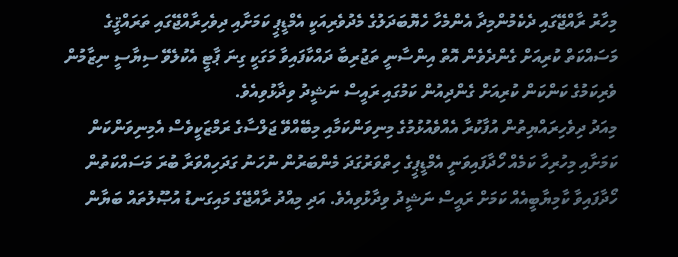މިހާރު ރާއްޖޭގައި ދެކެމުންމިދާ އެންމެހާ ހެޔޮބަދަލުގެ މެދުވެރިއަކީ އެމްޑީޕީ ކަމަށާއި ދިވެހިރާއްޖޭގައި ތަރައްޤީގެ މަސައްކަތް ކުރިއަށް ގެންދެވެން އޮތް އިންސާނީ ތަޖުރިބާ ދައްކާފައިވާ މަގަކީ ގިނަ ޕާޓީ އެކުލެވޭ ސިޔާސީ ނިޒާމުން ވެރިކަމުގެ ކަންކަން ކުރިއަށް ގެންދިއުން ކަމުގައި ރައީސް ނަޝީދު ވިދާޅުވިއެވެ.
މިއަދު ދިވެހިރައްޔިތުން އުފާކުރާ އެއްވެއުޅުމުގެ މިނިވަންކަމާއި މިބޭއްވޭ ޖަލްސާގެ ރަމްޒަކީވެސް އެމިނިވަންކަން ކަމަށާއި މިހުރިހާ ކަމެއް ހޯދާފައިވަނީ އެމްޑީޕީގެ ހިތްވަރުގަދަ މެންބަރުން ނުހަނު ގަދަހިއްވަރާ ބުރަ މަސައްކަތުން ހޯދާފައިވާ ކާމިޔާބީއެއް ކަމަށް ރައީސް ނަޝީދު ވިދާޅުވިއެވެ. އަދި މިއްދު ރާއްޖޭގެ މައިގަނޑު އުޞޫލުތައް ބަޔާން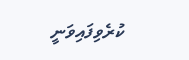ކުރެވިފައިވަނީ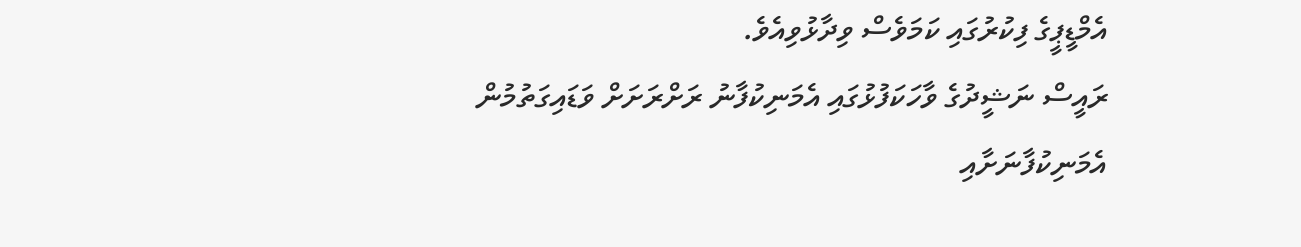އެމްޑީޕީގެ ފިކުރުގައި ކަމަވެސް ވިދާޅުވިއެވެ.
ރައީސް ނަޝީދުގެ ވާހަކަފުޅުގައި އެމަނިކުފާނު ރަށްރަށަށް ވަޑައިގަތުމުން އެމަނިކުފާނަށާއި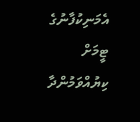އެމަނިކުފާނުގެ ޓީމަށް ކިޔުއްވަމުންދާ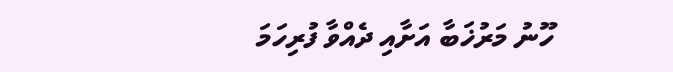ހޫނު މަރުޚަބާ އަށާއި ދެއްވާ ފުރިހަމަ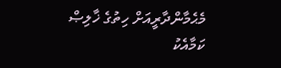މެޙެމާންދާރީއަށް ހިތުގެ ޚާލިޞް ކަމާއެކު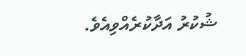ޝުކުރު އަދާކުރެއްވިއެވެ.